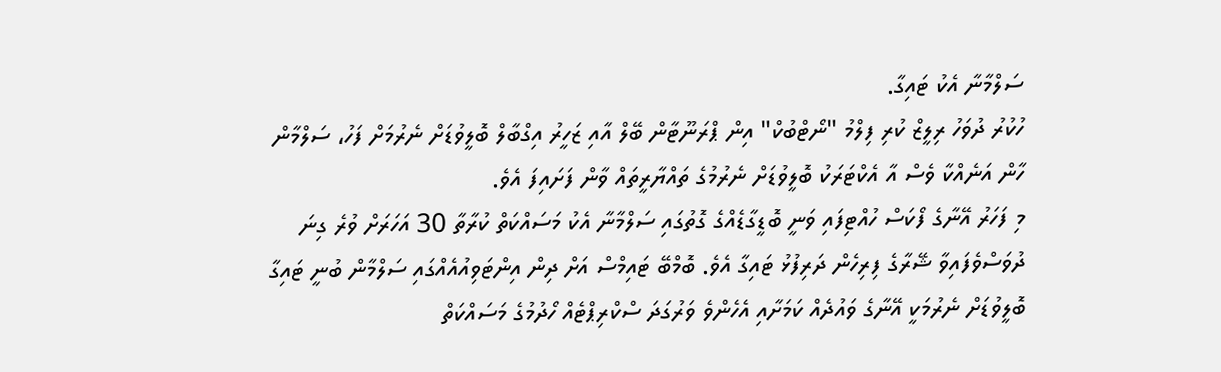ސަލްމާނާ އެކު ޓައިގާ.
ހުކުރު ދުވަހު ރިލީޒް ކުރި ފިލްމު "ނޯޓްބުކް" އިން ޕްރަނޫޓާން ބޭލް އާއި ޒަހީރު އިގްބާލް ބޮލީވުޑަށް ނެރުމަށް ފަހު، ސަލްމާން ހާން އަނެއްކާ ވެސް އާ އެކްޓަރަކު ބޮލީވުޑަށް ނެރުމުގެ ތައްޔާރީތައް ވާން ފަށައިފަ އެވެ.
މި ފަހަރު އޭނާގެ ފޯކަސް ހުއްޓިފައި ވަނީ ބޮޑީގާޑެއްގެ ގޮތުގައި ސަލްމާނާ އެކު މަސައްކަތް ކުރާތާ 30 އަހަރަށް ވުރެ ގިނަ ދުވަސްވެފައިވާ ޝޭރާގެ ފިރިހެން ދަރިފުޅު ޓައިގާ އެވެ. ބޮމްބޭ ޓައިމްސް އަށް ދިން އިންޓަވިއުއެއްގައި ސަލްމާން ބުނީ ޓައިގާ ބޮލީވުޑަށް ނެރުމަކީ އޭނާގެ ވައުދެއް ކަމަށާއި އެހެންވެ ވަރުގަދަ ސްކްރިޕްޓެއް ހޯދުމުގެ މަސައްކަތް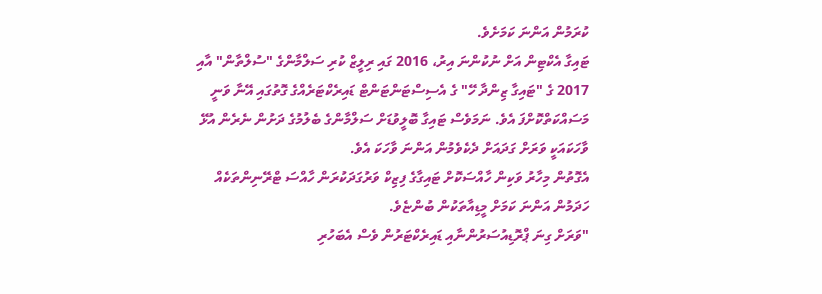ކުރަމުން އަންނަ ކަމަށެވެ.
ޓައިގާ އެކްޓިން އަށް ނުކުންނަ އިރު، 2016 ގައި ރިލީޒް ކުރި ސަލްމާންގެ "ސުލްތާން" އާއި 2017 ގެ "ޓައިގާ ޒިންދާ ހޭ" ގެ އެސިސްޓަންޓަންޓް ޑައިރެކްޓަރެއްގެ ގޮތުގައި އޭނާ ވަނީ މަސައްކަތްކޮށްފަ އެވެ. ނަމަވެސް ޓައިގާ ބޮލީވުޑަށް ސަލްމާންގެ ބެލުމުގެ ދަށުން ނެރެން އުޅޭ ވާހަކައަކީ ވަރަށް ގަދައަށް ދެކެވެމުން އަންނަ ވާހަކަ އެވެ.
އެގޮތުން މިހާރު ވަކިން ހާއްސަކޮށް ޓައިގާގެ ފިޒިކް ވަރުގަދަކުރަން ހާއްސަ ޓްރޭނިންތަކެއް ހަދަމުން އަންނަ ކަމަށް މީޑިއާތަކުން ބުންޏެވެ.
"ވަރަށް ގިނަ ޕްރޮޑިއުސަރުންނާއި ޑައިރެކްޓަރުން ވެސް އެބަހުރި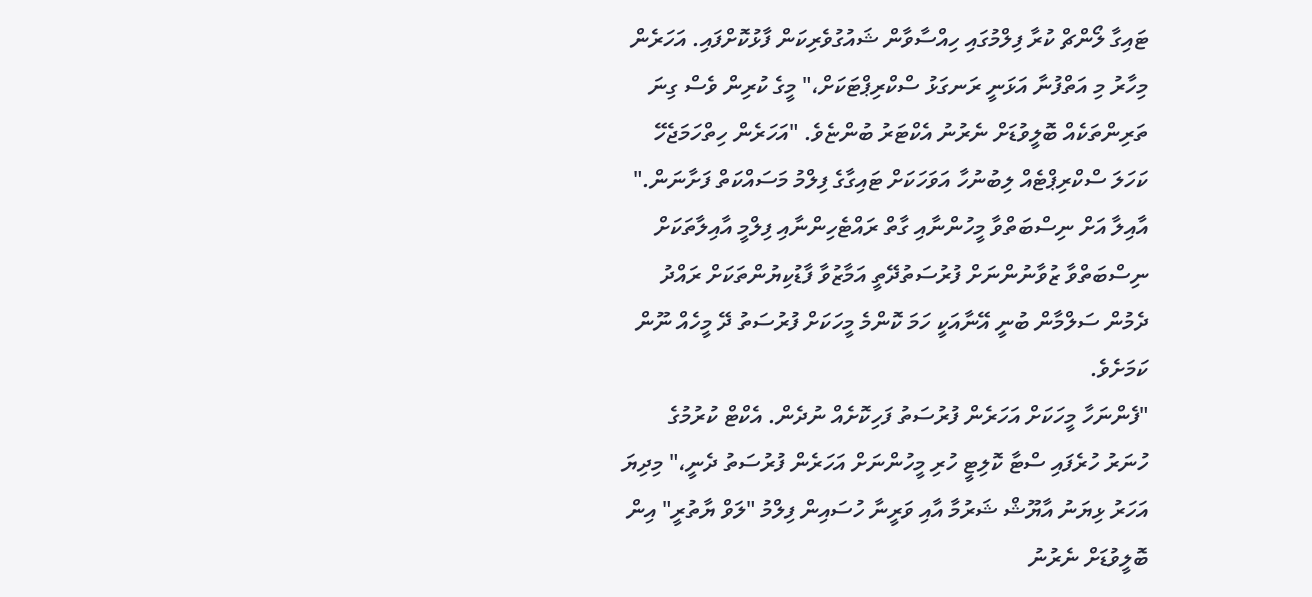ޓައިގާ ލޯންޗް ކުރާ ފިލްމުގައި ހިއްސާވާން ޝައުގުވެރިކަން ފާޅުކޮށްފައި. އަހަރެން މިހާރު މި އަތްފުނާ އަޅަނީ ރަނގަޅު ސްކްރިޕްޓަކަށް،" މީގެ ކުރިން ވެސް ގިނަ ތަރިންތަކެއް ބޮލީވުޑަށް ނެރުނު އެކްޓަރު ބުންޏެވެ. "އަހަރެން ހިތްހަމަޖެހޭ ކަހަލަ ސްކްރިޕްޓެއް ލިބުނުހާ އަވަހަކަށް ޓައިގާގެ ފިލްމު މަސައްކަތް ފަށާނަން."
އާއިލާ އަށް ނިސްބަތްވާ މީހުންނާއި ގާތް ރައްޓެހިންނާއި ފިލްމީ އާއިލާތަކަށް ނިސްބަތްވާ ޒުވާނުންނަށް ފުރުސަތުދޭތީ އަމާޒުވާ ފާޑުކިޔުންތަކަށް ރައްދު ދެމުން ސަލްމާން ބުނީ އޭނާއަކީ ހަމަ ކޮންމެ މީހަކަށް ފުރުސަތު ދޭ މީހެއް ނޫން ކަމަށެވެ.
"ފެންނަހާ މީހަކަށް އަހަރެން ފުރުސަތު ފަހިކޮށެއް ނުދެން. އެކްޓް ކުރުމުގެ ހުނަރު ހުރެފައި ސްޓާ ކޮލިޓީ ހުރި މީހުންނަށް އަހަރެން ފުރުސަތު ދެނީ،" މިދިޔަ އަހަރު ޅިޔަނު އާޔޫޝް ޝަރުމާ އާއި ވަރީނާ ހުސައިން ފިލްމު "ލަވް ޔާތުރީ" އިން ބޮލީވުޑަށް ނެރުނު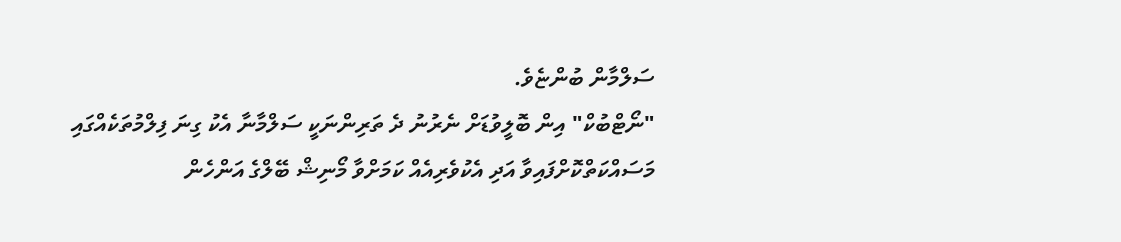ސަލްމާން ބުންޏެވެ.
"ނޯޓްބުކް" އިން ބޮލީވުޑަށް ނެރުނު ދެ ތަރިންނަކީ ސަލްމާނާ އެކު ގިނަ ފިލްމުތަކެއްގައި މަސައްކަތްކޮށްފައިވާ އަދި އެކުވެރިއެއް ކަމަށްވާ މޯނިޝް ބޭލްގެ އަންހެން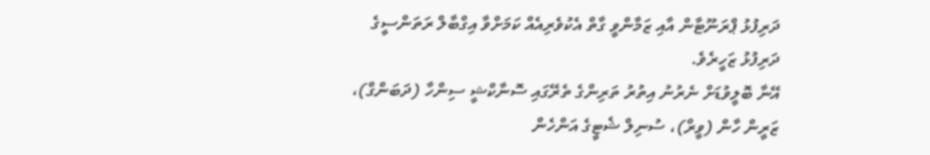ދަރިފުޅު ޕްރަނޫޓާން އާއި ޒަމާންވީ ގާތް އެކުވެރިއެއް ކަމަށްވާ އިގްބާލް ރަތަންސީގެ ދަރިފުޅު ޒަހީރެވެ.
އޭނާ ބޮލީވުޑަށް ނެރުނު އިތުރު ތަރިންގެ ތެރޭގައި ސޮނާކްޝީ ސިންހާ (ދަބަންގް)، ޒަރީން ހާން (ވީރް)، ސުނިލް ޝެޓީގެ އަންހެން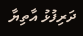ދަރިފުޅު އާތިޔާ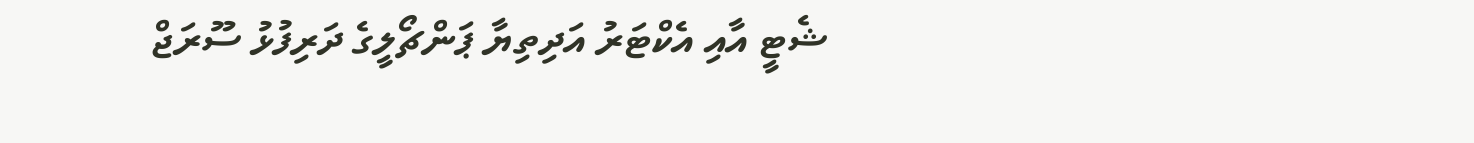ޝެޓީ އާއި އެކްޓަރު އަދިތިޔާ ޕަންޗޯލީގެ ދަރިފުޅު ސޫރަޖް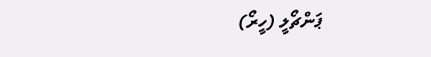ޕަންޗޯލީ (ހީރޯ)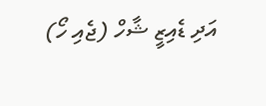އަދި ޑެއިޒީ ޝާހް (ޖެއި ހޯ)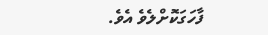ފާހަގަކޮށްލެވެ އެވެ.